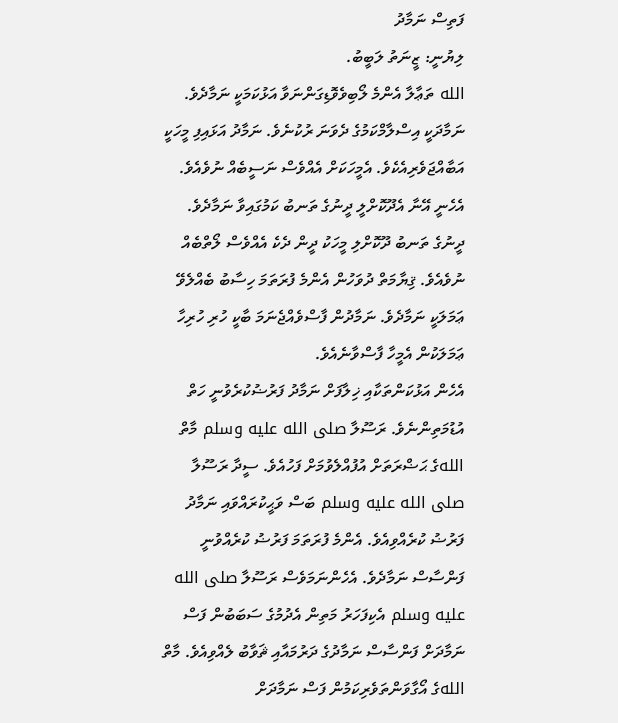ފަތިސް ނަމާދު
ލިޔުނީ: ޒީނަތު ލަބީބު.
الله ތަޢާލާ އެންމެ ލޯބިވެވޮޑިގަންނަވާ އަޅުކަމަކީ ނަމާދެވެ. ނަމާދަކީ އިސްލާމްކަމުގެ ދެވަނަ ރުކުނެވެ. ނަމާދު އަޅައިފި މީހަކީ އަބާއްޖަވެރިއެކެވެ. އެމީހަކަށް އެއްވެސް ނަސީބެއް ނުވެއެވެ. އެހެނީ އޭނާ އެދޫކޮށްލީ ދީނުގެ ތަނބު ކަމުގައިވާ ނަމާދެވެ. ދީނުގެ ތަނބު ދޫކޮށްލި މީހަކު ދީން ދެކެ އެއްވެސް ލޯތްބެއް ނުވެއެވެ. ޤިޔާމަތް ދުވަހުން އެންމެ ފުރަތަމަ ހިސާބު ބެއްލެވޭ ޢަމަލަކީ ނަމާދެވެ. ނަމާދުން ފާސްވެއްޖެނަމަ ބާކީ ހުރި ހުރިހާ ޢަމަލަކުން އެމީހާ ފާސްވާނެއެވެ.
އެހެން އަޅުކަންތަކާއި ޚިލާފަށް ނަމާދު ފަރުޟުކުރެވުނީ ހަތް އުޑުމަތިންނެވެ. ރަސޫލާ صلى الله عليه وسلم މާތް اللهގެ ޙަޟްރަތަށް އުފުއްލެވުމަށް ފަހުއެވެ. ސީދާ ރަސޫލާ صلى الله عليه وسلم ބަސް ވަޙީކުރައްވައި ނަމާދު ފަރުޟު ކުރެއްވިއެވެ. އެންމެ ފުރަތަމަ ފަރުޟު ކުރެއްވުނީ ފަންސާސް ނަމާދެވެ. އެހެންނަމަވެސް ރަސޫލާ صلى الله عليه وسلم އެކިފަހަރު މަތިން އެދުމުގެ ސަބަބުން ފަސް ނަމާދަށް ފަންސާސް ނަމާދުގެ ދަރުމައާއި ޘަވާބު ލެއްވިއެވެ. މާތް اللهގެ އޯގާވަންތަވެރިކަމުން ފަސް ނަމާދަށް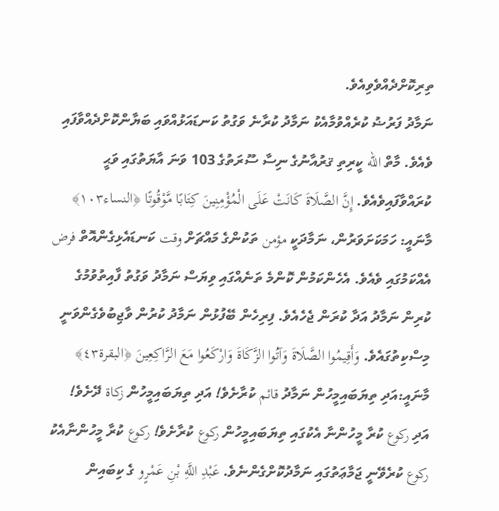ތިރިކޮށްދެއްވެވިއެވެ.
ނަމާދު ފަރުޟު ކުރެއްވުމާއެކު ނަމާދު ކުރާނެ ވަގުތު ކަނޑައަޅުއްވައި ބަޔާންކޮށްދެއްވާފައި ވެއެވެ. މާތް الله ކީރިތި ޤރުއާނުގެ ނިސާ ސޫރަތުގެ 103 ވަނަ އާޔަތުގައި ވަޙީ ކުރައްވާފައިވެއެވެ. إِنَّ الصَّلَاةَ كَانَتْ عَلَى الْمُؤْمِنِينَ كِتَابًا مَّوْقُوتًا ﴿النساء١٠٣﴾ މާނައީ: ހަމަކަށަވަރުން، ނަމާދަކީ مؤمن ތަކުންގެ މައްޗަށް وقت ކަނޑައެޅިގެންއޮތް فرض އެއްކަމުގައި ވެއެވެ. އެހެންކަމުން ކޮންމެ ތަނެއްގައި ވިޔަސް ނަމާދު ވަގުތު ފާއިތުވުމުގެ ކުރިން ނަމާދު އަދާ ކުރަން ޖެހެއެވެ. ފިރިހެން ބޭފުޅުން ނަމާދު ކުރުން ވާޖިބުވެގެންވަނީ މިސްކިތުގައެވެ. وَأَقِيمُوا الصَّلَاةَ وَآتُوا الزَّكَاةَ وَارْكَعُوا مَعَ الرَّاكِعِينَ ﴿البقرة٤٣﴾ މާނައީ:އަދި ތިޔަބައިމީހުން ނަމާދު قائم ކުރާށެވެ! އަދި ތިޔަބައިމީހުން زكاة ދޭށެވެ! އަދި ركوع ކުރާ މީހުންނާ އެކުގައި ތިޔަބައިމީހުން ركوع ކުރާށެވެ! ركوع ކުރާ މީހުންނާއެކު ركوع ކުރެވޭނީ ޖަމާޢަތުގައި ނަމާދުކޮށްގެންނެވެ. عَبْدِ اللَّهِ بْنِ عَمْرٍو ގެ ކިބައިން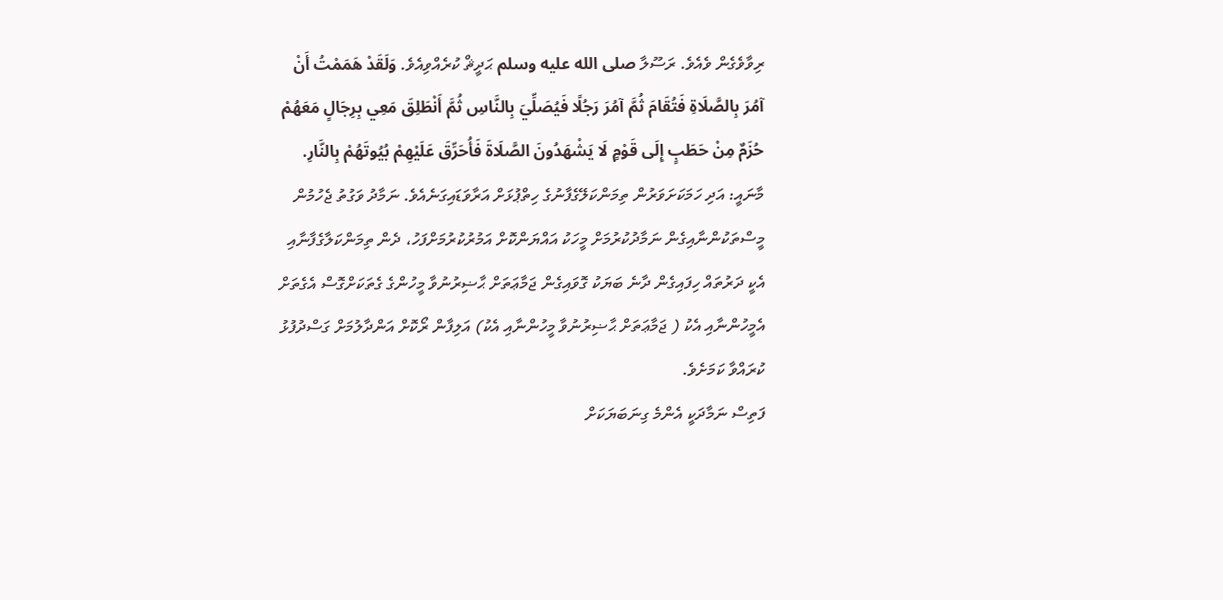ރިވާވެގެން ވެއެވެ. ރަސޫލާ صلى الله عليه وسلم ޙަދީޘް ކުރެއްވިއެވެ. وَلَقَدْ هَمَمْتُ أَنْ آمُرَ بِالصَّلَاةِ فَتُقَامَ ثُمَّ آمُرَ رَجُلًا فَيُصَلِّيَ بِالنَّاسِ ثُمَّ أَنْطَلِقَ مَعِي بِرِجَالٍ مَعَهُمْ حُزَمٌ مِنْ حَطَبٍ إِلَى قَوْمٍ لَا يَشْهَدُونَ الصَّلَاةَ فَأُحَرِّقَ عَلَيْهِمْ بُيُوتَهُمْ بِالنَّارِ. މާނައީ: އަދި ހަމަކަށަވަރުން ތިމަންކަލޭގެފާނުގެ ހިތްޕުޅަށް އަރާވަޑައިގަނެއެވެ. ނަމާދު ވަގުތު ޖެހުމުން މީސްތަކުންނާއިގެން ނަމާދުކުރުމަށް މީހަކު އައްޔަންކޮށް އަމުރުކުރުމަށްފަހު، ދެން ތިމަންކަލާގެފާނާއި އެކީ ދަރުތައް ހިފައިގެން ދާނެ ބަޔަކު ގޮވައިގެން ޖަމާޢަތަށް ޙާޟިރުނުވާ މީހުންގެ ގެތަކަށްގޮސް އެގެތަށް އެމީހުންނާއި އެކު ( ޖަމާޢަތަށް ޙާޟިރުނުވާ މީހުންނާއި އެކު) އަލިފާން ރޯކޮށް އަންދާލުމަށް ގަސްދުފުޅު ކުރައްވާ ކަމަށެވެ.
ފަތިސް ނަމާދަކީ އެންމެ ގިނަބަޔަކަށް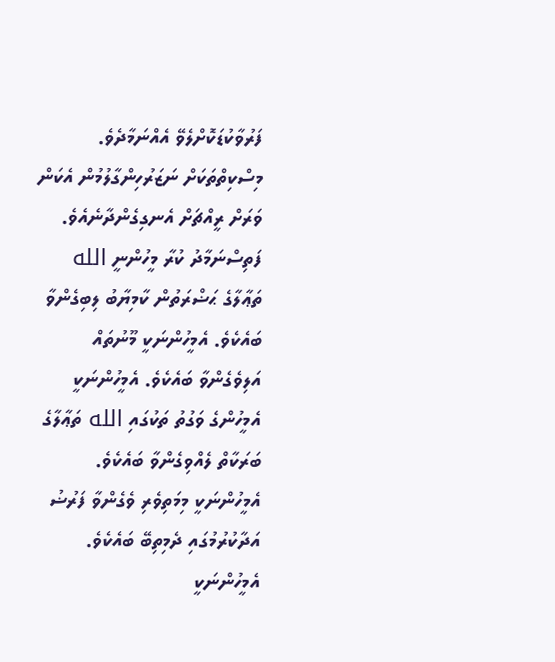ފަރުވާކުޑަކޮށްލެވޭ އެއްނަމާދެވެ. މިސްކިތްތަކަށް ނަޒަރުހިންގާލުމުން އެކަން ވަރަށް ރީއްޗަށް އެނގިގެންދާނެއެވެ. ފަތިސްނަމާދު ކުރާ މީހުންނީ الله ތަޢާލާގެ ޙަޟްރަތުން ކާމިޔާބު ލިބިގެންވާ ބައެކެވެ. އެމީހުންނަކީ މޫނުތައް އަލިވެގެންވާ ބައެކެވެ. އެމީހުންނަކީ އެމީހުންގެ ވަގުތު ތަކުގައި الله ތަޢާލާގެ ބަރަކާތް ލެއްވިގެންވާ ބައެކެވެ. އެމީހުންނަކީ މިމަތިވެރި ވެގެންވާ ފަރުޟު އަދާކުރުމުގައި ދެމިތިބޭ ބައެކެވެ. އެމީހުންނަކީ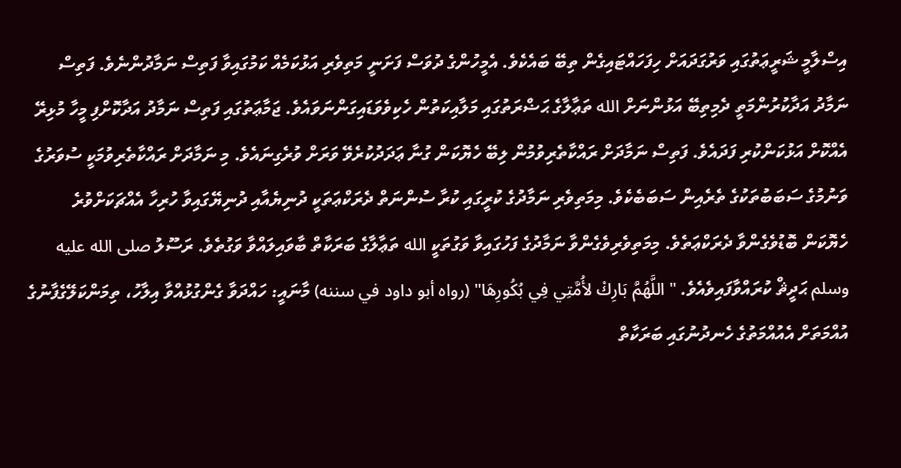އިސްލާމީ ޝަރީޢަތުގައި ވަރުގަދައަށް ހިފަހައްޓައިގެން ތިބޭ ބައެކެވެ. އެމީހުންގެ ދުވަސް ފަށަނީ މަތިވެރި އަޅުކަމެއް ކަމުގައިވާ ފަތިސް ނަމާދުންނެވެ. ފަތިސް ނަމާދު އަދާކުރުންމަތީ ދެމިތިބޭ އަޅުންނަށް الله ތަޢާލާގެ ޙަޟްރަތުގައި މަލާއިކަތުން ހެކިވެވަޑައިގަންނަވައެވެ. ޖަމާޢަތުގައި ފަތިސް ނަމާދު އަދާކޮށްފި މީހާ މުޅިރޭ އެއްކޮށް އަޅުކަންކުރި ފަދައެވެ. ފަތިސް ނަމާދަށް ރައްކާތެރިވުމުން ލިބޭ ހެޔޮކަން ގުނާ ޢަދަދުކުރެވޭ ވަރަށް ވުރެގިނައެވެ. މި ނަމާދަށް ރައްކާތެރިވުމަކީ ސުވަރުގެ ވަނުމުގެ ސަބަބުތަކުގެ ތެރެއިން ސަބަބެކެވެ. މިމަތިވެރި ނަމާދުގެ ކުރީގައި ކުރާ ސުންނަތް ދެރަކްޢަތަކީ ދުނިޔެއާއި ދުނިޔޭގައިވާ ހުރިހާ އެއްޗަކަށްވުރެ ހެޔޮކަން ބޮޑުވެގެންވާ ދެރަކްޢަތެވެ. މިމަތިވެރިވެގެންވާ ނަމާދުގެ ފަހުގައިވާ ވަގުތަކީ الله ތަޢާލާގެ ބަރަކާތް ބާވައިލައްވާ ވަގުތެވެ. ރަސޫލު صلى الله عليه وسلم ޙަދީޘް ކުރައްވާފައިވެއެވެ. "اللَّهُمَّ بَارِكْ لأُمَّتِي فِي بُكُورِهَا" (رواه أبو داود في سننه) މާނައީ: ހައްދަވާ ގެންގުޅުއްވާ އިލާހު، ތިމަންކަލޭގެފާނުގެ އުއްމަތަށް އެއުއްމަތުގެ ހެނދުނުގައި ބަރަކާތް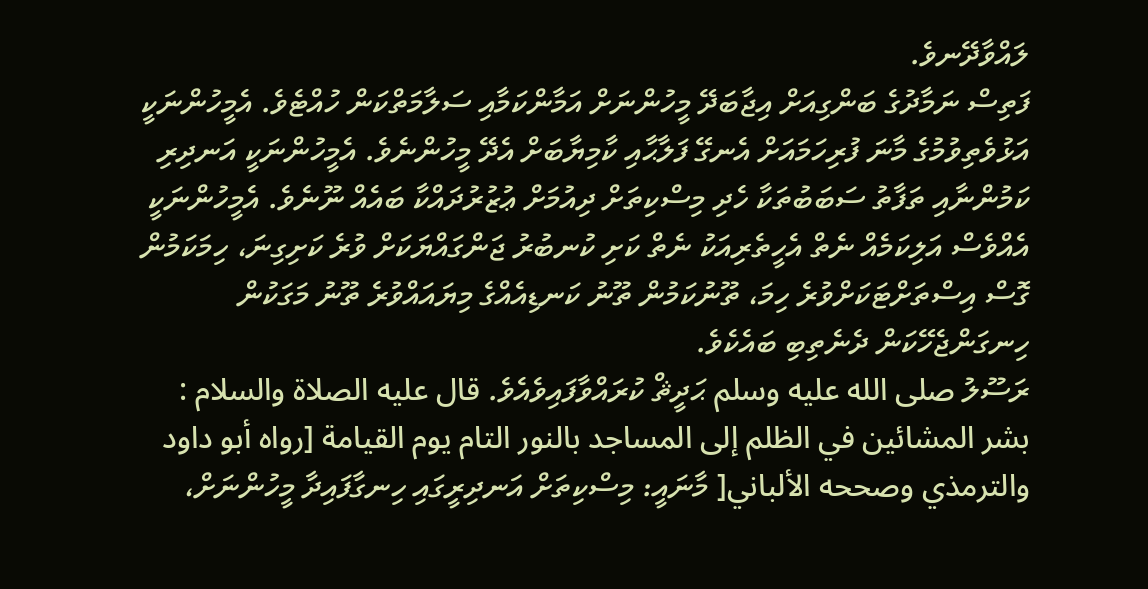ލައްވާދޭނވެ.
ފަތިސް ނަމާދުގެ ބަންގިއަށް އިޖާބަދޭ މީހުންނަށް އަމާންކަމާއި ސަލާމަތްކަން ހުއްޓެވެ. އެމީހުންނަކީ އަޅުވެތިވުމުގެ މާނަ ފުރިހަމައަށް އެނގޭ ފަލާޙާއި ކާމިޔާބަށް އެދޭ މީހުންނެވެ. އެމީހުންނަކީ އަނދިރި ކަމުންނާއި ތަފާތު ސަބަބުތަކާ ހެދި މިސްކިތަށް ދިއުމަށް ޢުޒުރުދައްކާ ބައެއް ނޫނެވެ. އެމީހުންނަކީ އެއްވެސް އަލިކަމެއް ނެތް އެހީތެރިއަކު ނެތް ކަށި ކުނބުރު ޖަންގައްޔަކަށް ވުރެ ކަށިގިނަ، ހިމަކަމުން ގޮސް އިސްތަށްޓަކަށްވުރެ ހިމަ، ތޫނުކަމުން ތޫނު ކަނޑިއެއްގެ މިޔައައްވުރެ ތޫނު މަގަކުން ހިނގަންޖެހޭކަން ދެނެތިބި ބައެކެވެ.
ރަސޫލު صلى الله عليه وسلم ޙަދީޘް ކުރައްވާފައިވެއެވެ. قال عليه الصلاة والسلام : بشر المشائين في الظلم إلى المساجد بالنور التام يوم القيامة [رواه أبو داود والترمذي وصححه الألباني[ މާނައީ: މިސްކިތަށް އަނދިރީގައި ހިނގާފައިދާ މީހުންނަށް،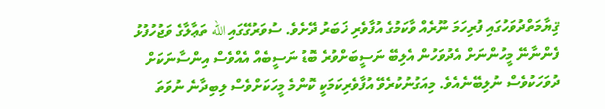ޤިޔާމަތްދުވަހުގައި ފުރިހަމަ ނޫރެއް ވާކަމުގެ އުފާވެރި ޚަބަރު ދޭށެވެ. ސުވަރުގޭގައި الله ތަޢާލާގެ ވަޖުހުފުޅު ފެންނާނޭ މީހުންނަށް އެދުވަހުން އެލިބޭ ނަސީބަށްވުރެ ބޮޑު ނަސީބެއް އެއްވެސް އިންސާނަކަށް ދުވަހަކުވެސް ނުލިބޭނެއެވެ. މިއަގުނުކުރެވޭ އުފާވެރިކަމަކީ ކޮންމެ މީހަކަށްވެސް ލިބިދާނެ ނުވަތަ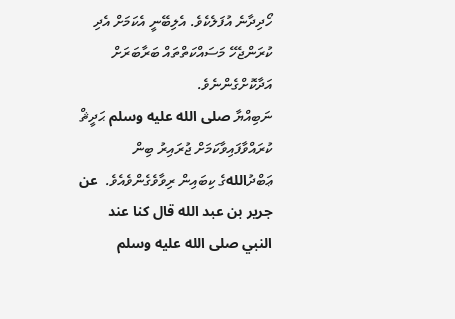ހޯދިދާނެ އުފަލެކެވެ. އެލިބޭނީ އެކަމަށް އެދި ކުރަންޖެހޭ މަސައްކަތްތައް ބަރާބަރަށް އަދާކޮށްގެންނެވެ.
ނަބިއްޔާ صلى الله عليه وسلم ޙަދީޘް ކުރައްވާފައިވާކަމަށް ޖުރައިރު ބިން ޢަބްދުاللهގެ ކިބައިން ރިވާވެގެންވެއެވެ.  عن جرير بن عبد الله قال كنا عند النبي صلى الله عليه وسلم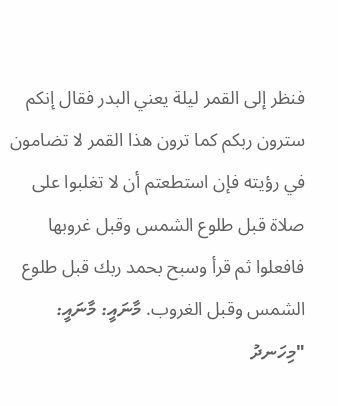فنظر إلى القمر ليلة يعني البدر فقال إنكم سترون ربكم كما ترون هذا القمر لا تضامون في رؤيته فإن استطعتم أن لا تغلبوا على صلاة قبل طلوع الشمس وقبل غروبها فافعلوا ثم قرأ وسبح بحمد ربك قبل طلوع الشمس وقبل الغروب. މާނައީ: މާނައީ: "މިހަނދު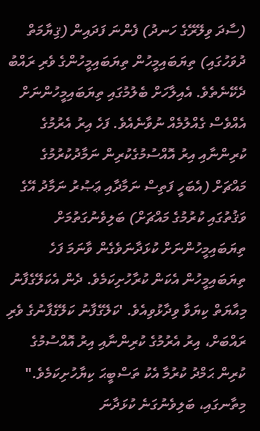(ސާދަ ވިލޭރޭގެ ހަނދު) ފެންނަ ފަދައިން (ޤިޔާމަތް ދުވަހުގައި) ތިޔަބައިމީހުން ތިޔަބައިމީހުންގެ ވެރި ރައްބު ދެކޭނެތެވެ. އެއިލާހަށް ބެލުމުގައި ތިޔަބައިމީހުންނަށް އެއްވެސް ގެއްލުމެއް ނުވާނެއެވެ. ފަހެ އިރު އެރުމުގެ ކުރިންނާއި އިރު އޮއްސުމުގެކުރިން ނަމާދުކުރުމުގެ މައްޗަށް (އެބަހީ ފަތިސް ނަމާދާއި ޢަޞުރު ނަމާދު އޭގެ ވަޤުތުގައި ކުރުމުގެ މައްޗަށް) ބަލިވެނުގަތުމަށް ތިޔަބައިމީހުންނަށް ކުޅަދާނަވެގެން ވާނަމަ ފަހެ ތިޔަބައިމީހުން އެކަން ކުރާހުށިކަމެވެ. ދެން އެކަލޭގެފާނު މިއާޔަތް ކިޔަވާ ވިދާޅުވިއެވެ. 'ކަލޭގެފާނު ކަލޭގެފާނުގެ ވެރި ރައްބަށް، އިރު އެރުމުގެ ކުރިންނާއި އިރު އޮއްސުމުގެ ކުރިން ޙަމްދު ކުރުމާ އެކު ތަސްބީޙަ ކިޔާހުށިކަމެވެ."
މިތާނގައި، ބަލިވެނުގަނެ ކުޅަދާނަ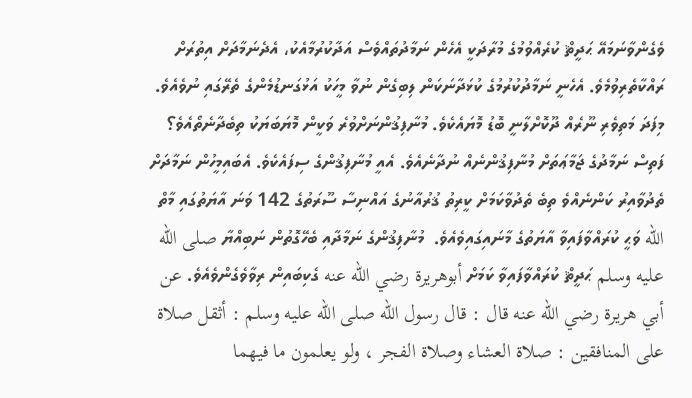ވެގެންވާނަމައޭ ޙަދީޘް ކުރެއްވުމުގެ މުރާދަކީ އެހެން ނަމާދުތައްވެސް އަދާކުރުމާއެކު، އެދެނަމާދަށް އިތުރަށް ރައްކާތެރިވުމެވެ. އެހެނީ ނަމާދުކުރުމުގެ ކުޅަދާނަކަން ލިބިގެން ނުވާ މީހަކު އަޅުގަނޑުމެންގެ ތެރޭގައި ނުވެއެވެ.
މިފަދަ މަތިވެރި ނޫރެއް ދޫކޮށްލާނީ ބޮޑު މޮޔައެކެވެ. މުނާފިޤުންނަށްވުރެ ވަކީން މޮޔަބަޔަކު ތިބެދާނެތޯއެވެ؟ ފަތިސް ނަމާދުގެ ޖަމާޢަތަށް މުނާފިޤުންނެއް ނުދާނެއެވެ. އެއީ މުނާފިޤުންގެ ސިފައެކެވެ. އެބައިމީހުން ނަމާދަށް ތެދުވާއިރު ކަންނެއްވެ ތިބެ ތެދުވާކަމަށް ކީރިތު ޤުރުއާނުގެ އައްނިސާ ސޫރަތުގެ 142 ވަނަ އާޔަތުގައި މާތް الله ވަޙީ ކުރައްވާފައިވާ އާޔަތުގެ މާނައިގައިވެއެވެ.  މުނާފިޤުންގެ ނަމާދާއި ބެހޭގޮތުން ނަބިއްޔާ صلى الله عليه وسلم ޙަދީޘް ކުރައްވާފައިވާ ކަމަށް أبوهريرة رضي الله عنه ގެކިބައިން ރިވާވެގެންވެއެވެ. عن أبي هريرة رضي الله عنه قال : قال رسول الله صلى الله عليه وسلم : أثقل صلاة على المنافقين : صلاة العشاء وصلاة الفجر ، ولو يعلمون ما فيهما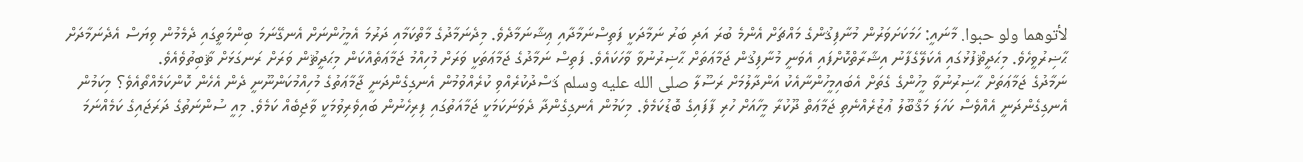لأتوهما ولو حبوا. މާނައީ: ހަމަކަށަވަރުން މުނާފިޤުންގެ މައްޗަށް އެންމެ ބުރަ އަދި ބަރު ނަމާދަކީ ފަތިސްނަމާދާއި ޢިޝާނަމާދެވެ. މިދެނަމާދުގެ މާތްކަމާއި ދަރުމަ އެމީހުންނަށް އެނގޭނަމަ ބިންމަތީގައި ދެމެމުން ވިޔަސް އެދެނަމާދަށް ޙާޟިރުވީހެވެ. މިޙަދީޘްފުޅުގައި އެކަލޭގެފާނު އިޝާރާތްކޮށްފައި އެވަނީ މުނާފިޤުން ޖަމާޢަތަށް ޙާޟިރުނުވާ ވާހަކައެވެ. ފަތިސް ނަމާދުގެ ޖަމާޢަތަކީ ވަރަށް މުހިއްމު ޖަމާޢަތެއްކަން މިޙަދީޘުން ވަރަށް ރަނގަޅަށް ޘާބިތުވެއެވެ.
ނަމާދުގެ ޖަމާޢަތަށް ޙާޟިރުނުވާ މީހުންގެ ގެތަށް އެބައިމީހުންނާއެކު އަންދާލުމަށް ރަސޫލާ صلى الله عليه وسلم ޤަސްދުކުރެއްވި ކުރެއްވުމުން އެނގިގެންދަނީ ޖާމާޢަތުގެ މުހިއްމުކަންނޫނީ ދެން އެހެން ކޮންކަމެއްތޯއެވެ؟ މިކަމުން އެނގިގެންދަނީ އެއްވެސް ކަހަލަ މަޤްބޫލު ޢުޒުރެއްނެތި ޖަމާޢަތް ދޫކުރާ މީހާއަށް ހުރި ފާފައިގެ ބޮޑުކަމެވެ. މިކަމުން އެނގިގެންދާ ދެވަނަކަމަކީ ޖަމާއަތުގައި ފިރިހެނުން ބައިވެރިވުމަކީ ވާޖިބެއް ކަމެވެ. މިއީ ސުންނަތުގެ ދަރަޖައިގެ ކަމެއްނަމަ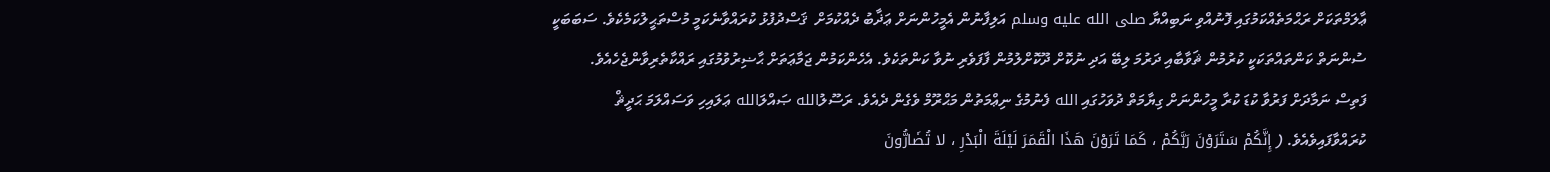ޢާލަމްތަކަށް ރަޙްމަތެއްކަމުގައި ފޮނުއްވި ނަބިއްޔާ صلى الله عليه وسلم އަލިފާނުން އެމީހުންނަށް ޢަޛާބު ދެއްކުމަށް  ޤަސްދުފުޅު ކުރައްވާނެކަމީ މުސްތަޙީލުކަމެކެވެ. ސަބަބަކީ ސުންނަތް ކަންތައްތަކަކީ ކުރުމުން ޘަވާބާއި ދަރުމަ ލިބޭ އަދި ނުކޮށް ދޫކޮށްލުމުން ފާފަވެރި ނުވާ ކަންތަކެވެ. އެހެންކަމުން ޖަމާޢަތަށް ޙާޟިރުވުމުގައި ރައްކާތެރިވާންޖެހެއެވެ.
ފަތިސް ނަމާދަށް ފަރުވާ ކުޑަ ކުރާ މީހުންނަށް ގިޔާމަތް ދުވަހުގައި الله ފެނުމުގެ ނިޢްމަތުން މަޙްރޫމް ވެގެން ދެއެވެ. ރަސޫލުالله ޞައްލަالله ޢަލައިހި ވަސައްލަމަ ޙަދީޘް ކުރައްވާފައިވެއެވެ. ( إِنَّكُمْ سَتَرَوْنَ رَبَّكُمْ ، كَمَا تَرَوْنَ هَذَا الْقَمَرَ لَيْلَةَ الْبَدْرِ ، لا تُضَارُّونَ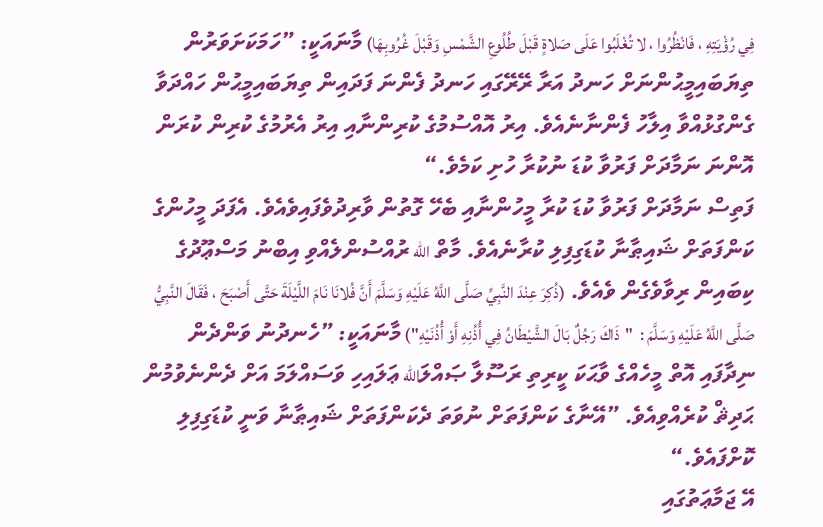فِي رُؤْيَتِهِ ، فَانْظُرُوا ، لا تُغْلَبُوا عَلَى صَلاةٍ قَبْلَ طُلُوعِ الشَّمْسِ وَقَبْلَ غُرُوبِهَا) މާނައަކީ: ”ހަމަކަށަވަރުން ތިޔަބައިމީޙުންނަށް ހަނދު އަރާ ރޭރޭގައި ހަނދު ފެންނަ ފަދައިން ތިޔަބައިމީޙުން ހައްދަވާ ގެންގުޅުއްވާ އިލާހު ފެންނާނެއެވެ. އިރު އޮއްސުމުގެ ކުރިންނާއި އިރު އެރުމުގެ ކުރިން ކުރަން އޮންނަ ނަމާދަށް ފަރުވާ ކުޑަ ނުކުރާ ހުށި ކަމެވެ.“
ފަތިސް ނަމާދަށް ފަރުވާ ކުޑަ ކުރާ މީހުންނާއި ބެހޭ ގޮތުން ވާރިދުވެފައިވެއެވެ. އެފަދަ މީހުންގެ ކަންފަތަށް ޝައިޠާނާ ކުޑަގިފިލި ކުރާނެއެވެ. މާތް الله ރުއްސުންލެއްވި އިބްނު މަސްޢޫދުގެ ކިބައިން ރިވާވެގެން ވެއެވެ. (ذُكِرَ عِنْدَ النَّبِيِّ صَلَّى اللَّهُ عَلَيْهِ وَسَلَّمَ أَنَّ فُلانَا نَامَ اللَّيْلَةَ حَتَّى أَصْبَحَ ، فَقَالَ النَّبِيُّ صَلَّى اللَّهُ عَلَيْهِ وَسَلَّمَ :  "ذَاكَ رَجُلٌ بَالَ الشَّيْطَانُ فِي أُذُنِهِ أَوْ أُذُنَيْهِ") މާނައަކީ: ”ހެނދުނު ވަންދެން ނިދާފައި އޮތް މީހެއްގެ ވާޙަކަ ކީރިތި ރަސޫލާ ޞައްލަالله ޢަލައިހި ވަސައްލަމަ އަށް ދެންނެވުމުން ޙަދިޘް ކުރެއްވިއެވެ. ”އޭނާގެ ކަންފަތަށް ނުވަތަ ދެކަންފަތަށް ޝައިޠާނާ ވަނީ ކުޑަގިފިލި ކޮށްފައެވެ.“
އޭ ޖަމާޢަތުގައި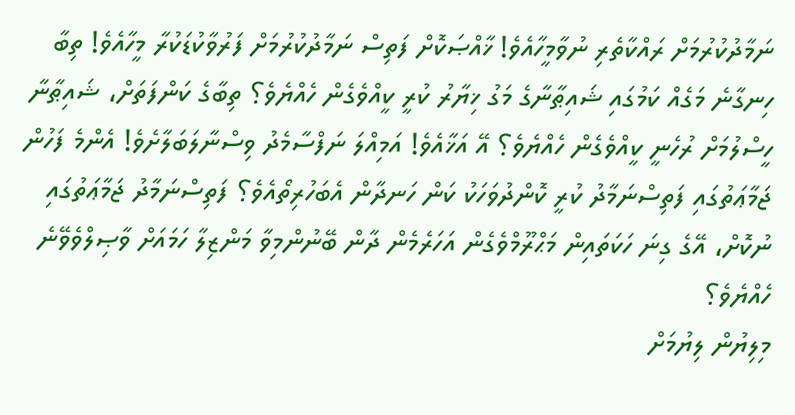ނަމާދުކުރުމަށް ރައްކާތެރި ނުވާމީހާއެވެ! ޚާއްޞަކޮށް ފަތިސް ނަމާދުކުރުމަށް ފަރުވާކުޑަކުރާ މީހާއެވެ! ތިބާ ހިނގާނެ މަގެއް ކަމުގައި ޝައިޠާނާގެ މަގު ޚިޔާރު ކުރީ ކީއްވެގެން ހެއްޔެވެ؟ ތިބާގެ ކަންފަތަށް، ޝައިޠާނާ ހީސްލުމަށް ރުހެނީ ކީއްވެގެން ހެއްޔެވެ؟ އޭ އަޚާއެވެ! އަމިއްލަ ނަފްސާމެދު ވިސްނާލަބަލާށެވެ! އެންމެ ފަހުން ޖަމާޢަތުގައި ފަތިސްނަމާދު ކުރީ ކޮންދުވަހަކު ކަން ހަނދާން އެބަހުރިތޯއެވެ؟ ފަތިސްނަމާދު ޖަމާޢަތުގައި ނުކޮށް، އޭގެ ގިނަ ހަކަތައިން މަޙްރޫމްވެގެން އަހަރެމެން ދާން ބޭނުންމިވާ މަންޒިލާ ހަމައަށް ވާޞިލްވެވޭނެ ހެއްޔެވެ؟
މިލިޔުން ލިޔުމަށް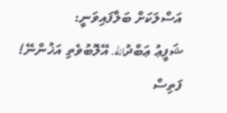އަސްލަކަށް ބަލާފައިވަނީ:
ޝަފީޢު ޢަބްދުالله. އޭލޮބުވެތި އަޚުންނޭ! ފަތިސް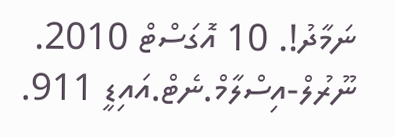ނަމާދު!. 10 އޮގަސްޓް 2010. ނޫރުލް-އިސްލާމް.ނެޓް.އައިޑީ 911.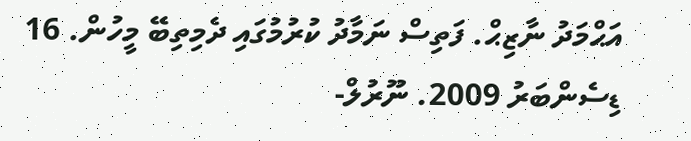އަޙްމަދު ނާޒިޙް. ފަތިސް ނަމާދު ކުރުމުގައި ދެމިތިބޭ މީހުން. 16 ޑިސެންބަރު 2009. ނޫރުލް-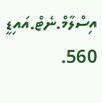އިސްލާމް.ނެޓް.އައިޑީ 560.